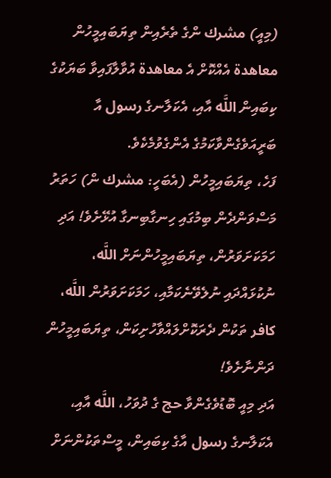(މިއީ) مشرك ންގެ ތެރެއިން ތިޔަބައިމީހުން معاهدة އެއްކޮށް އެ معاهدة އުވާލާފައިވާ ބަޔަކުގެ ކިބައިން اللَّه އާއި، އެކަލާނގެ رسول އާ ބަރީއަވެގެންވާކަމުގެ އެންގެވުމެކެވެ.
ފަހެ، ތިޔަބައިމީހުން (އެބަހީ: مشرك ން) ހަތަރު މަސްވަންދެން ބިމުގައި ހިނގާބިނގާ އުޅޭށެވެ! އަދި ހަމަކަށަވަރުން، ތިޔަބައިމީހުންނަށް اللَّه، ނުކުޅައްދައި ނުލެވޭނެކަމާއި، ހަމަކަށަވަރުން اللَّه، كافر ތަކުން ދެރަކޮށްލައްވާހުށިކަން، ތިޔަބައިމީހުން ދަންނާށެވެ!
އަދި މިއީ ބޮޑުވެގެންވާ حج ގެ ދުވަހު، اللَّه އާއި، އެކަލާނގެ رسول އާގެ ކިބައިން، މީސްތަކުންނަށް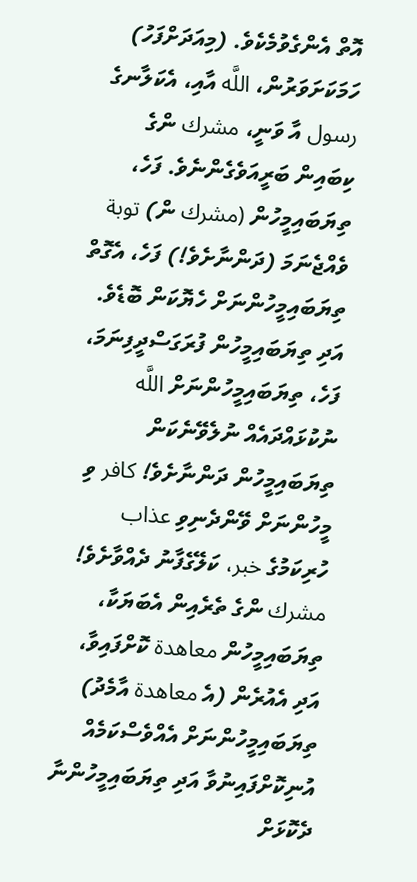އޮތް އެންގެވުމެކެވެ. (މިއަދަށްފަހު) ހަމަކަށަވަރުން، اللَّه އާއި، އެކަލާނގެ رسول އާ ވަނީ، مشرك ންގެ ކިބައިން ބަރީއަވެގެންނެވެ. ފަހެ، ތިޔަބައިމީހުން (مشرك ން) توبة ވެއްޖެނަމަ (ދަންނާށެވެ!) ފަހެ، އެގޮތް ތިޔަބައިމީހުންނަށް ހެޔޮކަން ބޮޑެވެ. އަދި ތިޔަބައިމީހުން ފުރަގަސްދީފިނަމަ، ފަހެ، ތިޔަބައިމީހުންނަށް اللَّه ނުކުޅައްދައެއް ނުލެވޭނެކަން ތިޔަބައިމީހުން ދަންނާށެވެ! كافر ވި މީހުންނަށް ވޭންދެނިވި عذاب ހުރިކަމުގެ خبر، ކަލޭގެފާނު ދެއްވާށެވެ!
مشرك ންގެ ތެރެއިން އެބަޔަކާ، ތިޔަބައިމީހުން معاهدة ކޮށްފައިވާ، އަދި އެއުރެން (އެ معاهدة އާމެދު) ތިޔަބައިމީހުންނަށް އެއްވެސްކަމެއް އުނިކޮށްފައިނުވާ އަދި ތިޔަބައިމީހުންނާ ދެކޮޅަށް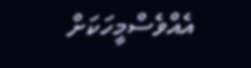އެއްވެސްމީހަކަށް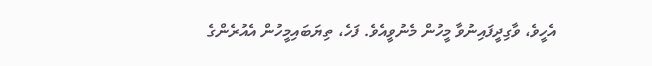އެހީވެ، ވާގިދީފައިނުވާ މީހުން މެނުވީއެވެ. ފަހެ، ތިޔަބައިމީހުން އެއުރެންގެ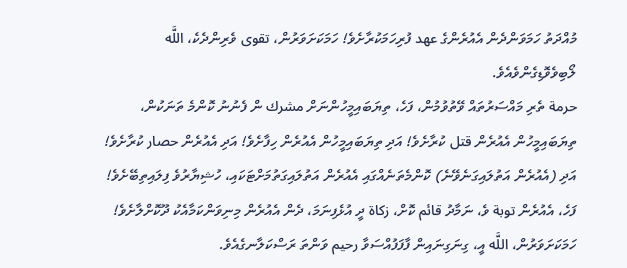މުއްދަތު ހަމަވަންދެން އެއުރެންގެ عهد ފުރިހަމަކުރާށެވެ! ހަމަކަށަވަރުން، تقوى ވެރިންދެކެ، اللَّه ލޯބިވެވޮޑިގެންވެއެވެ.
حرمة ތެރި މައްސަރުތައް ވޭތުވުމުން، ފަހެ، ތިޔަބައިމީހުންނަށް مشرك ން ފެނުނު ކޮންމެ ތަނަކުން، ތިޔަބައިމީހުން އެއުރެން قتل ކުރާށެވެ! އަދި ތިޔަބައިމީހުން އެއުރެން ހިފާށެވެ! އަދި އެއުރެން حصار ކުރާށެވެ! އަދި (އެއުރެން އަތުލައިގަނެވޭނެ) ކޮންމެތަނެއްގައި އެއުރެން އަތުލައިގަތުމަށްޓަކައި، ހުޝިޔާރުވެ ފިލައިތިބޭށެވެ! ފަހެ، އެއުރެން توبة ވެ، ނަމާދު قائم ކޮށް، زكاة ދީ އުޅެފިނަމަ، ދެން އެއުރެން މިނިވަންކަމާއެކު ދޫކޮށްލާށެވެ! ހަމަކަށަވަރުން، اللَّه އީ، ގިނަގިނައިން ފާފަފުއްސަވާ رحيم ވަންތަ ރަސްކަލާނގެއެވެ.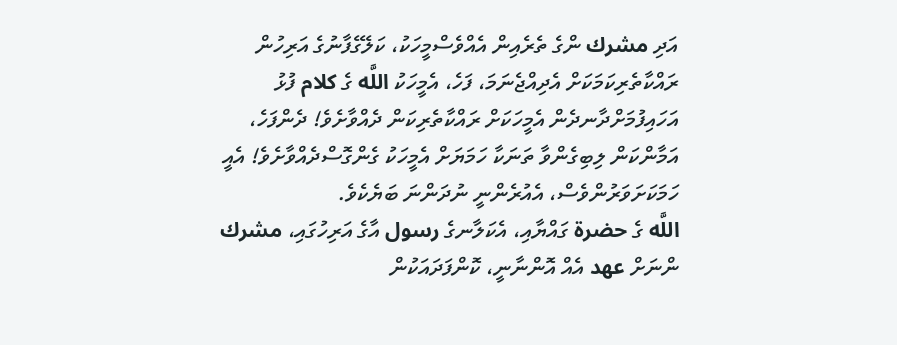އަދި مشرك ންގެ ތެރެއިން އެއްވެސްމީހަކު، ކަލޭގެފާނުގެ އަރިހުން ރައްކާތެރިކަމަކަށް އެދިއްޖެނަމަ، ފަހެ، އެމީހަކު اللَّه ގެ كلام ފުޅު އަހައިފުމަށްދާނދެން އެމީހަކަށް ރައްކާތެރިކަން ދެއްވާށެވެ! ދެންފަހެ، އަމާންކަން ލިބިގެންވާ ތަނަކާ ހަމަޔަށް އެމީހަކު ގެންގޮސްދެއްވާށެވެ! އެއީ ހަމަކަށަވަރުންވެސް، އެއުރެންނީ ނުދަންނަ ބަޔެކެވެ.
اللَّه ގެ حضرة ގައްޔާއި، އެކަލާނގެ رسول އާގެ އަރިހުގައި، مشرك ންނަށް عهد އެއް އޮންނާނީ، ކޮންފަދައަކުން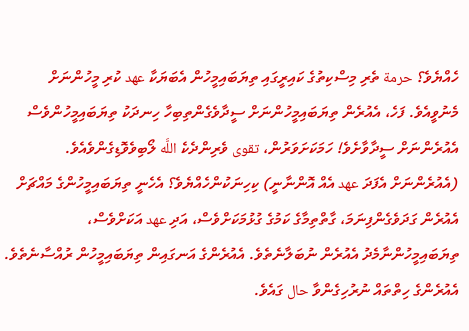ހެއްޔެވެ؟ حرمة ތެރި މިސްކިތުގެ ކައިރީގައި ތިޔަބައިމީހުން އެބަޔަކާ عهد ކުރި މީހުންނަށް މެނުވީއެވެ. ފަހެ، އެއުރެން ތިޔަބައިމީހުންނަށް ސީދާވެގެންތިބިހާ ހިނދަކު ތިޔަބައިމީހުންވެސް އެއުރެންނަށް ސީދާވާށެވެ! ހަމަކަށަވަރުން، تقوى ވެރިންދެކެ اللَّه ލޯބިވެވޮޑިގެންވެއެވެ.
(އެއުރެންނަށް އެފަދަ عهد އެއް އޮންނާނީ) ކިހިނަކުންހެއްޔެވެ؟ އެހެނީ ތިޔަބައިމީހުންގެ މައްޗަށް އެއުރެން ގަދަވެގެންފިނަމަ، ގާތްތިމާގެ ކަމުގެ ގުޅުމަކަށްވެސް، އަދި عهد އަކަށްވެސް، ތިޔަބައިމީހުންނާމެދު އެއުރެން ނުބަލާނެތެވެ. އެއުރެންގެ އަނގައިން ތިޔަބައިމީހުން ރުއްސާނެތެވެ. އެއުރެންގެ ހިތްތައް ނުރުހިގެންވާ حال ގައެވެ.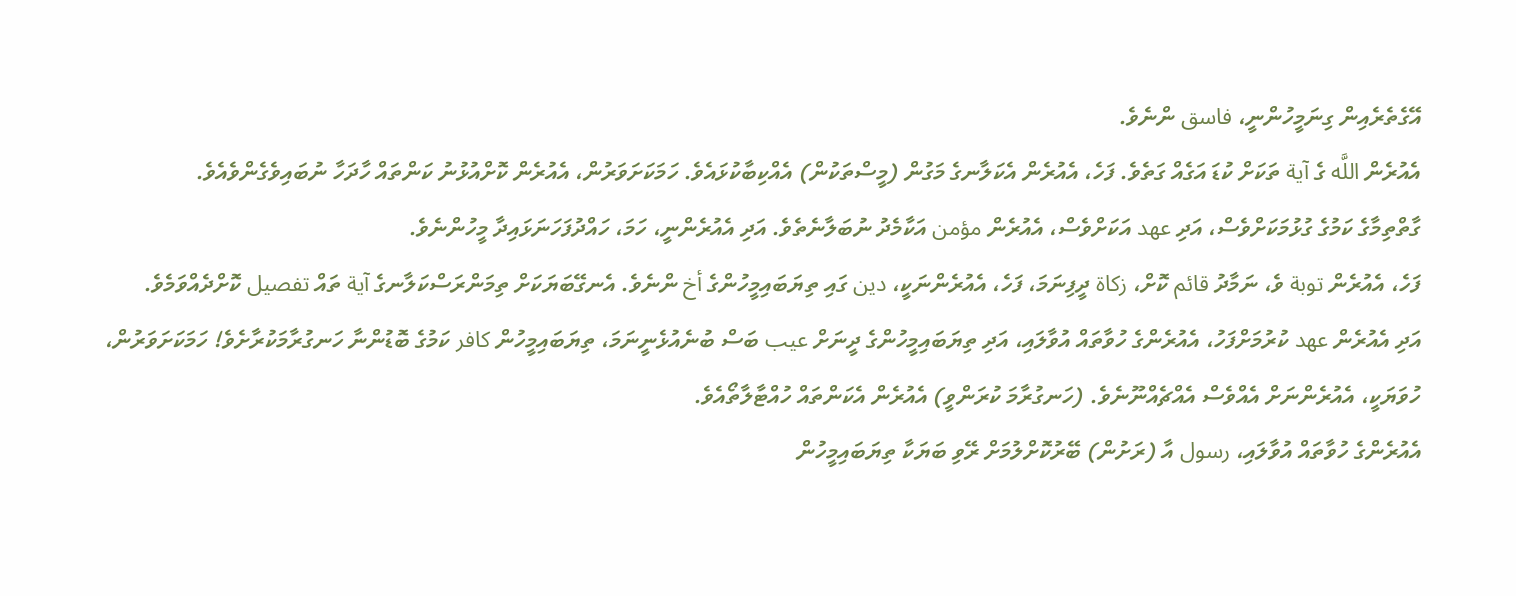އޭގެތެރެއިން ގިނަމީހުންނީ، فاسق ންނެވެ.
އެއުރެން اللَّه ގެ آية ތަކަށް ކުޑަ އަގެއް ގަތެވެ. ފަހެ، އެއުރެން އެކަލާނގެ މަގުން (މީސްތަކުން) އެއްކިބާކުޅައެވެ. ހަމަކަށަވަރުން، އެއުރެން ކޮށްއުޅުނު ކަންތައް ހާދަހާ ނުބައިވެގެންވެއެވެ.
ގާތްތިމާގެ ކަމުގެ ގުޅުމަކަށްވެސް، އަދި عهد އަކަށްވެސް، އެއުރެން مؤمن އަކާމެދު ނުބަލާނެތެވެ. އަދި އެއުރެންނީ، ހަމަ، ހައްދުފަހަނަޅައިދާ މީހުންނެވެ.
ފަހެ، އެއުރެން توبة ވެ، ނަމާދު قائم ކޮށް، زكاة ދީފިނަމަ، ފަހެ، އެއުރެންނަކީ، دين ގައި ތިޔަބައިމީހުންގެ أخ ންނެވެ. އެނގޭބަޔަކަށް ތިމަންރަސްކަލާނގެ آية ތައް تفصيل ކޮށްދެއްވަމެވެ.
އަދި އެއުރެން عهد ކުރުމަށްފަހު، އެއުރެންގެ ހުވާތައް އުވާލައި، އަދި ތިޔަބައިމީހުންގެ ދީނަށް عيب ބަސް ބުނެއުޅެނީނަމަ، ތިޔަބައިމީހުން كافر ކަމުގެ ބޮޑުންނާ ހަނގުރާމަކުރާށެވެ! ހަމަކަށަވަރުން، ހުވަޔަކީ، އެއުރެންނަށް އެއްވެސް އެއްޗެއްނޫނެވެ. (ހަނގުރާމަ ކުރަންވީ) އެއުރެން އެކަންތައް ހުއްޓާލާތޯއެވެ.
އެއުރެންގެ ހުވާތައް އުވާލައި، رسول އާ (ރަށުން) ބޭރުކޮށްލުމަށް ރޭވި ބަޔަކާ ތިޔަބައިމީހުން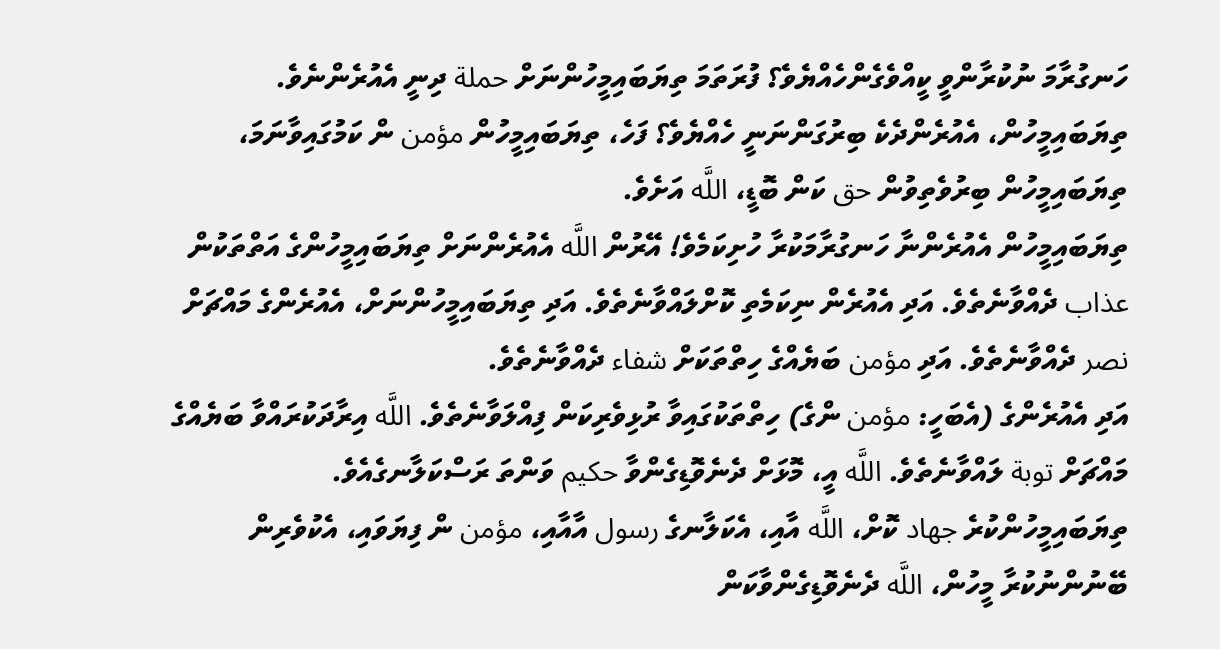ހަނގުރާމަ ނުކުރާންވީ ކީއްވެގެންހެއްޔެވެ؟ ފުރަތަމަ ތިޔަބައިމީހުންނަށް حملة ދިނީ އެއުރެންނެވެ. ތިޔަބައިމީހުން، އެއުރެންދެކެ ބިރުގަންނަނީ ހެއްޔެވެ؟ ފަހެ، ތިޔަބައިމީހުން مؤمن ން ކަމުގައިވާނަމަ، ތިޔަބައިމީހުން ބިރުވެތިވުން حق ކަން ބޮޑީ، اللَّه އަށެވެ.
ތިޔަބައިމީހުން އެއުރެންނާ ހަނގުރާމަކުރާ ހުށިކަމެވެ! އޭރުން اللَّه އެއުރެންނަށް ތިޔަބައިމީހުންގެ އަތްތަކުން عذاب ދެއްވާނެތެވެ. އަދި އެއުރެން ނިކަމެތި ކޮށްލައްވާނެތެވެ. އަދި ތިޔަބައިމީހުންނަށް، އެއުރެންގެ މައްޗަށް نصر ދެއްވާނެތެވެ. އަދި مؤمن ބަޔެއްގެ ހިތްތަކަށް شفاء ދެއްވާނެތެވެ.
އަދި އެއުރެންގެ (އެބަހީ: مؤمن ންގެ) ހިތްތަކުގައިވާ ރުޅިވެރިކަން ފިއްލަވާނެތެވެ. اللَّه އިރާދަކުރައްވާ ބަޔެއްގެ މައްޗަށް توبة ލައްވާނެތެވެ. اللَّه އީ، މޮޅަށް ދެނެވޮޑިގެންވާ حكيم ވަންތަ ރަސްކަލާނގެއެވެ.
ތިޔަބައިމީހުންކުރެ جهاد ކޮށް، اللَّه އާއި، އެކަލާނގެ رسول އާއާއި، مؤمن ން ފިޔަވައި، އެކުވެރިން ބޭނުންނުކުރާ މީހުން، اللَّه ދެނެވޮޑިގެންވާކަން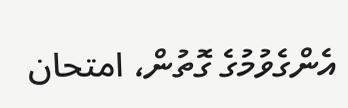އެންގެވުމުގެ ގޮތުން، امتحان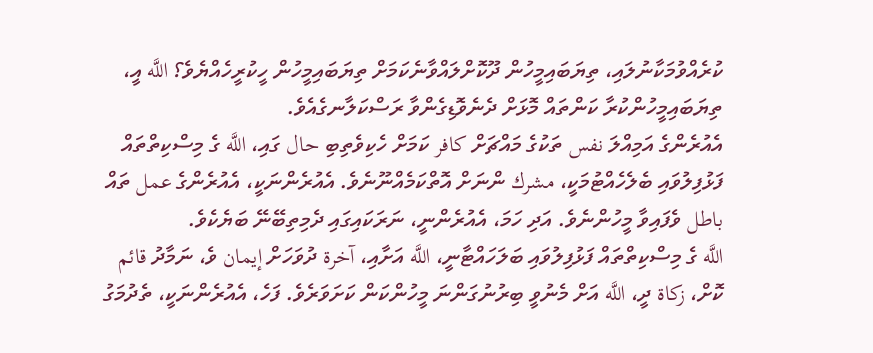ކުރެއްވުމަކާނުލައި، ތިޔަބައިމީހުން ދޫކޮށްލައްވާނެކަމަށް ތިޔަބައިމީހުން ހީކުރީހެއްޔެވެ؟ اللَّه އީ، ތިޔަބައިމީހުންކުރާ ކަންތައް މޮޅަށް ދެނެވޮޑިގެންވާ ރަސްކަލާނގެއެވެ.
އެއުރެންގެ އަމިއްލަ نفس ތަކުގެ މައްޗަށް كافر ކަމަށް ހެކިވެތިބި حال ގައި، اللَّه ގެ މިސްކިތްތައް ފަޅުފިލުވައި ބެލެހެއްޓުމަކީ، مشرك ންނަށް އޮތްކަމެއްނޫނެވެ. އެއުރެންނަކީ، އެއުރެންގެ عمل ތައް باطل ވެފައިވާ މީހުންނެވެ. އަދި ހަމަ، އެއުރެންނީ، ނަރަކައިގައި ދެމިތިބޭނޭ ބަޔެކެވެ.
اللَّه ގެ މިސްކިތްތައް ފަޅުފިލުވައި ބަލަހައްޓާނީ، اللَّه އަށާއި، آخرة ދުވަހަށް إيمان ވެ، ނަމާދު قائم ކޮށް، زكاة ދީ، اللَّه އަށް މެނުވީ ބިރުނުގަންނަ މީހުންކަން ކަށަވަރެވެ. ފަހެ، އެއުރެންނަކީ، ތެދުމަގު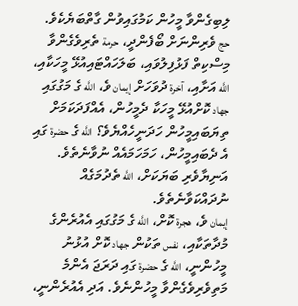ލިބިގެންވާ މީހުން ކަމުގައިވުން ގާތްބަޔެކެވެ.
حج ވެރިންނަށް ބޯފެންދީ، حرمة ތެރިވެގެންވާ މިސްކިތް ފަޅުފިލުވައި، ބަލަހައްޓައިއުޅޭ މީހަކާއި، اللَّه އަށާއި، آخرة ދުވަހަށް إيمان ވެ، اللَّه ގެ މަގުގައި جهاد ކޮށްއުޅޭ މީހަކާ ދެމީހުން، އެއްފަދަކަމަށް ތިޔަބައިމީހުން ހަދަނީހެއްޔެވެ؟ اللَّه ގެ حضرة ގައި އެ ދެބައިމީހުން، ހަމަހަމައެއް ނުވާނެތެވެ. އަނިޔާވެރި ބަޔަކަށް، اللَّه ތެދުމަގެއް ނުދައްކަވާނެތެވެ.
إيمان ވެ، هجرة ކޮށް، اللَّه ގެ މަގުގައި އެއުރެންގެ މުދާތަކާއި، نفس ތަކުން جهاد ކޮށް އުޅުނު މީހުންނީ، اللَّه ގެ حضرة ގައި ދަރަޖަ އެންމެ މަތިވެރިވެގެންވާ މީހުންނެވެ. އަދި އެއުރެންނީ،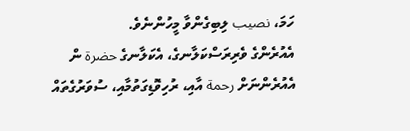ހަމަ، نصيب ލިބިގެންވާ މީހުންނެވެ.
އެއުރެންގެ ވެރިރަސްކަލާނގެ، އެކަލާނގެ حضرة ން އެއުރެންނަށް رحمة އާއި، ރުހިވޮޑިގަތުމާއި، ސުވަރުގެތައް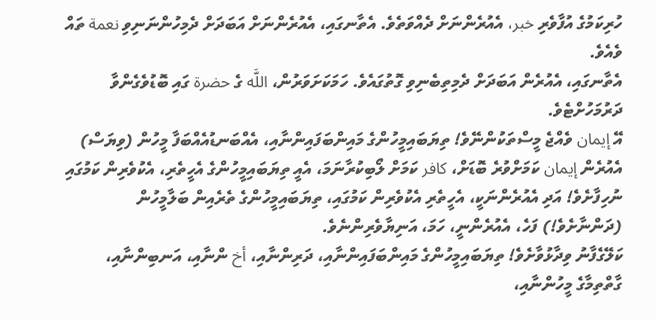ހުރިކަމުގެ އުފާވެރި خبر، އެއުރެންނަށް ދެއްވަތެވެ. އެތާނގައި، އެއުރެންނަށް އަބަދަށް ދެމިހުންނަނިވި نعمة ތައް ވެއެވެ.
އެތާނގައި، އެއުރެން އަބަދަށް ދެމިތިބެނިވި ގޮތުގައެވެ. ހަމަކަށަވަރުން، اللَّه ގެ حضرة ގައި ބޮޑުވެގެންވާ ދަރުމަހުށްޓެވެ.
އޭ إيمان ވެއްޖެ މީސްތަކުންނޭވެ! ތިޔަބައިމީހުންގެ މައިންބަފައިންނާއި، އެއްބަނޑުއެއްބަފާ މީހުން (ވިޔަސް) އެއުރެން إيمان ކަމަށްވުރެ ބޮޑަށް، كافر ކަމަށް ލޯބިކުރާނަމަ، އެއީ ތިޔަބައިމީހުންގެ އެހީތެރި، އެކުވެރިން ކަމުގައި ނުހިފާށެވެ! އަދި އެއުރެންނަކީ، އެހީތެރި އެކުވެރިން ކަމުގައި، ތިޔަބައިމީހުންގެ ތެރެއިން ބަލާމީހުން (ދަންނާށެވެ!) ފަހެ، އެއުރެންނީ، ހަމަ، އަނިޔާވެރިންނެވެ.
ކަލޭގެފާނު ވިދާޅުވާށެވެ! ތިޔަބައިމީހުންގެ މައިންބަފައިންނާއި، ދަރިންނާއި، أخ ންނާއި، އަނބިންނާއި، ގާތްތިމާގެ މީހުންނާއި،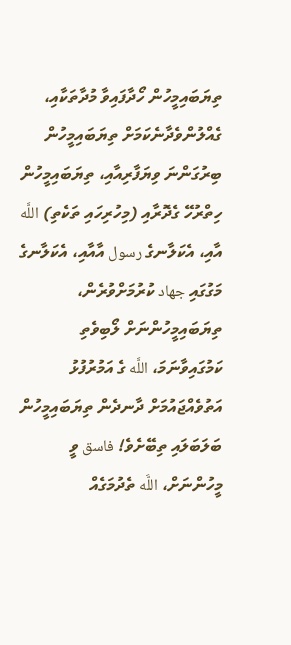ތިޔަބައިމީހުން ހޯދާފައިވާ މުދާތަކާއި، ގެއްލުންވެދާނެކަމަށް ތިޔަބައިމީހުން ބިރުގަންނަ ވިޔަފާރިއާއި، ތިޔަބައިމީހުން ހިތްރުހޭ ގެދޮރާއި (މިހުރިހައި ތަކެތި) اللَّه އާއި، އެކަލާނގެ رسول އާއާއި، އެކަލާނގެ މަގުގައި جهاد ކުރުމަށްވުރެން، ތިޔަބައިމީހުންނަށް ލޯބިވެތި ކަމުގައިވާނަމަ، اللَّه ގެ އަމުރުފުޅު އަތުވެއްޖައުމަށް ދާނދެން ތިޔަބައިމީހުން ބަލަބަލައި ތިބޭށެވެ! فاسق ވީ މީހުންނަށް، اللَّه ތެދުމަގެއް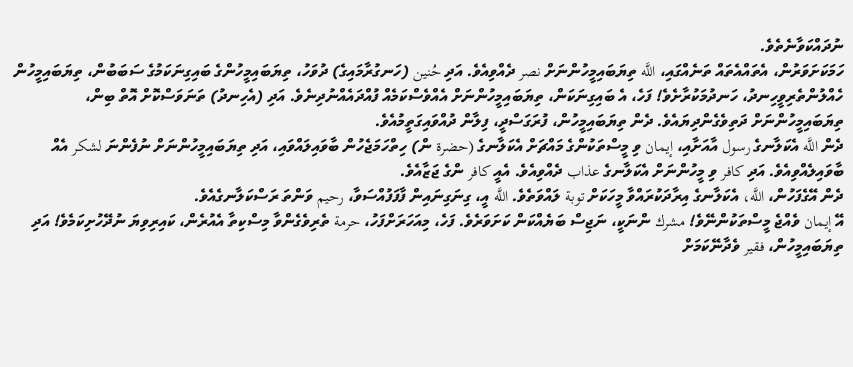ނުދައްކަވާނެތެވެ.
ހަމަކަށަވަރުން، އެތައްއެތައް ތަނެއްގައި، اللَّه ތިޔަބައިމީހުންނަށް نصر ދެއްވިއެވެ. އަދި حُنين (ހަނގުރާމައިގެ) ދުވަހު، ތިޔަބައިމީހުންގެ ބައިގިނަކަމުގެ ސަބަބުން، ތިޔަބައިމީހުން ހެއްލުންތެރިވީހިނދު، ހަނދުމަކުރާށެވެ! ފަހެ، އެ ބައިގިނަކަން، ތިޔަބައިމީހުންނަށް އެއްވެސްކަމެއް ފުއްދައެއްނުދިނެވެ. އަދި (އެހިނދު) ތަނަވަސްކޮށް އޮތް ބިން، ތިޔަބައިމީހުންނަށް ދަތިވެގެންދިޔައެވެ. ދެން ތިޔަބައިމީހުން، ފުރަގަސްދީ، ފިލާން ދުއްވައިގަތީމުއެވެ.
ދެން اللَّه އެކަލާނގެ رسول އާއަށާއި، إيمان ވި މީސްތަކުންގެ މައްޗަށް އެކަލާނގެ (حضرة ން) ހިތްހަމަޖެހުން ބާވައިލައްވައި، އަދި ތިޔަބައިމީހުންނަށް ނުފެންނަ لشكر އެއް ބާވައިލެއްވިއެވެ. އަދި كافر ވި މީހުންނަށް އެކަލާނގެ عذاب ދެއްވިއެވެ. އެއީ كافر ންގެ ޖަޒާއެވެ.
ދެން އޭގެފަހުން، اللَّه، އެކަލާނގެ އިރާދަކުރައްވާ މީހަކަށް توبة ލައްވަތެވެ. اللَّه އީ، ގިނަގިނައިން ފާފަފުއްސަވާ، رحيم ވަންތަ ރަސްކަލާނގެއެވެ.
އޭ إيمان ވެއްޖެ މީސްތަކުންނޭވެ! مشرك ންނަކީ، ނަޖިސް ބަޔެއްކަން ކަށަވަރެވެ. ފަހެ، މިއަހަރަށްފަހު، حرمة ތެރިވެގެންވާ މިސްކިތާ އެއުރެން، ކައިރިވިޔަ ނުދޭހުށިކަމެވެ! އަދި ތިޔަބައިމީހުން، فقير ވެދާނޭކަމަށް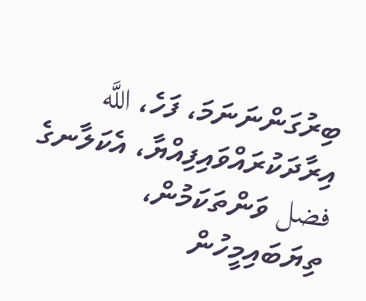ބިރުގަންނަނަމަ، ފަހެ، اللَّه އިރާދަކުރައްވައިފިއްޔާ، އެކަލާނގެ فضل ވަންތަކަމުން، ތިޔަބައިމީހުން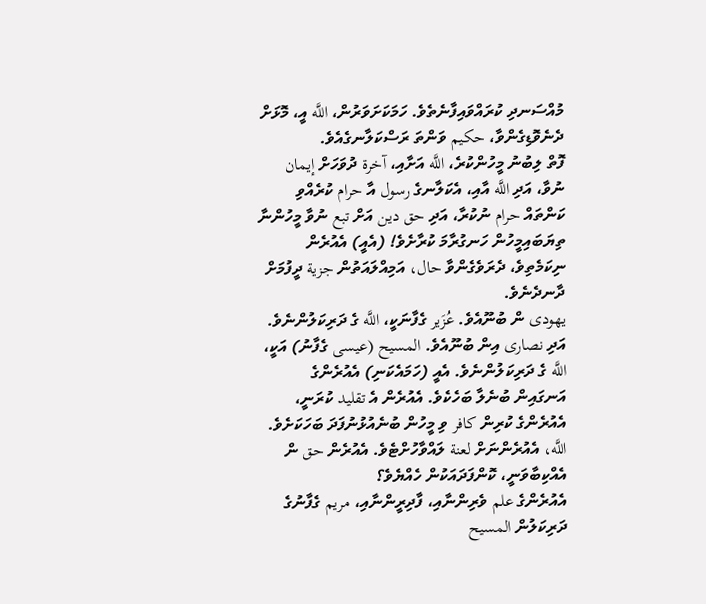މުއްސަނދި ކުރައްވައިފާނެތެވެ. ހަމަކަށަވަރުން، اللَّه އީ، މޮޅަށް ދެނެވޮޑިގެންވާ، حكيم ވަންތަ ރަސްކަލާނގެއެވެ.
ފޮތް ލިބުނު މީހުންކުރެ، اللَّه އަށާއި، آخرة ދުވަހަށް إيمان ނުވާ، އަދި اللَّه އާއި، އެކަލާނގެ رسول އާ حرام ކުރެއްވި ކަންތައް حرام ނުކުރާ، އަދި حق دين އަށް تبع ނުވާ މީހުންނާ ތިޔަބައިމީހުން ހަނގުރާމަ ކުރާށެވެ! (އެއީ) އެއުރެން ނިކަމެތިވެ، ދެރަވެގެންވާ حال، އަމިއްލައަތުން جزية ދީފުމަށް ދާނދެނެވެ.
يهودى ން ބުނޫއެވެ. عُزَير ގެފާނަކީ، اللَّه ގެ ދަރިކަލުންނެވެ. އަދި نصارى އިން ބުނޫއެވެ. المسيح (عيسى ގެފާނު) އަކީ، اللَّه ގެ ދަރިކަލުންނެވެ. އެއީ (ހަމައެކަނި) އެއުރެންގެ އަނގައިން ބުނެލާ ބަހެކެވެ. އެއުރެން އެ تقليد ކުރަނީ، އެއުރެންގެ ކުރިން كافر ވި މީހުން ބުނެއުޅުނުފަދަ ބަހަކަށެވެ. اللَّه، އެއުރެންނަށް لعنة ލައްވާހުށްޓެވެ. އެއުރެން حق ން އެއްކިބާވަނީ، ކޮންފަދައަކުން ހެއްޔެވެ؟
އެއުރެންގެ علم ވެރިންނާއި، ފާދިރީންނާއި، مريم ގެފާނުގެ ދަރިކަލުން المسيح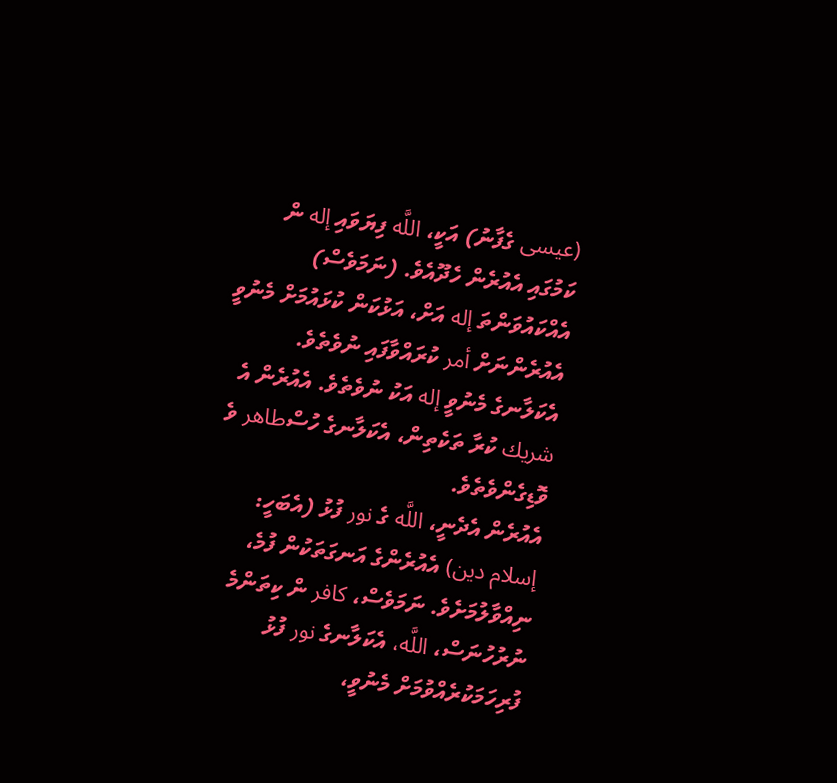(عيسى ގެފާނު) އަކީ، اللَّه ފިޔަވައި إله ން ކަމުގައި އެއުރެން ހެދޫއެވެ. (ނަމަވެސް) އެއްކައުވަންތަ إله އަށް، އަޅުކަން ކުޅައުމަށް މެނުވީ އެއުރެންނަށް أمر ކުރައްވާފައި ނުވެތެވެ. އެކަލާނގެ މެނުވީ إله އަކު ނުވެތެވެ. އެއުރެން އެ شريك ކުރާ ތަކެތިން، އެކަލާނގެ ހުސްطاهر ވެ ވޮޑިގެންވެތެވެ.
އެއުރެން އެދެނީ، اللَّه ގެ نور ފުޅު (އެބަހީ: إسلام دين) އެއުރެންގެ އަނގަތަކުން ފުމެ، ނިއްވާލުމަށެވެ. ނަމަވެސް، كافر ން ކިތަންމެ ނުރުހުނަސް، اللَّه، އެކަލާނގެ نور ފުޅު ފުރިހަމަކުރެއްވުމަށް މެނުވީ،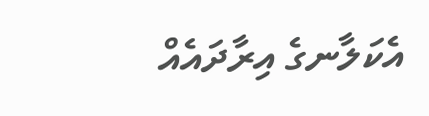އެކަލާނގެ އިރާދައެއް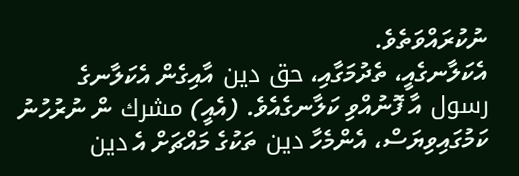ނުކުރައްވަތެވެ.
އެކަލާނގެއީ، ތެދުމަގާއި، حق دين އާއިގެން އެކަލާނގެ رسول އާ ފޮނުއްވި ކަލާނގެއެވެ. (އެއީ) مشرك ން ނުރުހުނު ކަމުގައިވިޔަސް، އެންމެހާ دين ތަކުގެ މައްޗަށް އެ دين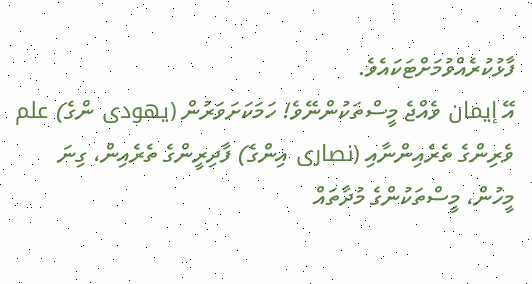ފާޅުކުރެއްވުމަށްޓަކައެވެ.
އޭ إيمان ވެއްޖެ މީސްތަކުންނޭވެ! ހަމަކަށަވަރުން (يهودى ންގެ) علم ވެރިންގެ ތެރެއިންނާއި (نصارى އިންގެ) ފާދިރީންގެ ތެރެއިން، ގިނަ މީހުން، މީސްތަކުންގެ މުދާތައް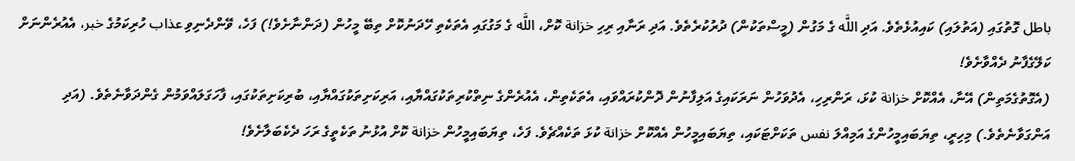باطل ގޮތުގައި (އަތުލައި) ކައިއުޅެތެވެ. އަދި اللَّه ގެ މަގުން (މީސްތަކުން) ދުރުކުރެތެވެ. އަދި ރަނާއި ރިހި خزانة ކޮށް، اللَّه ގެ މަގުގައި އެތަކެތި ހޭދަނުކޮށް ތިބޭ މީހުން (ދަންނާށެވެ!) ފަހެ، ވޭންދެނިވި عذاب ހުރިކަމުގެ خبر، އެއުރެންނަށް ކަލޭގެފާނު ދެއްވާށެވެ!
(އެގޮތުގެމަތިން) އޭނާ، އެއްކޮށް خزانة ކުޅަ، ރަންރިހި، އެދުވަހުން ނަރަކައިގެ އަލިފާނުން ދޮންކުރައްވައި، އެތަކެތިން، އެއުރެންގެ ނިތްކުރިތަކުގައްޔާއި، އަރިކަށިތަކުގައްޔާއި، ބުރިކަށިތަކުގައި، ފާހަގަލައްވަމުން ގެންދަވާނެތެވެ. (އަދި އަންގަވާނެތެވެ.) މިހިރީ، ތިޔަބައިމީހުންގެ އަމިއްލަ نفس ތަކަށްޓަކައި، ތިޔަބައިމީހުން އެއްކޮށް خزانة ކުޅަ ތަކެއްޗެވެ. ފަހެ، ތިޔަބައިމީހުން خزانة ކޮށް އުޅުނު ތަކެތީގެ ރަހަ ދެކެބަލާށެވެ!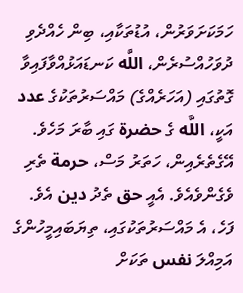ހަމަކަށަވަރުން، އުޑުތަކާއި، ބިން ހެއްދެވި ދުވަހުއްސުރެން، اللَّه ކަނޑައަޅުއްވާފައިވާ ގޮތުގައި (އަހަރެއްގެ) މައްސަރުތަކުގެ عدد އަކީ، اللَّه ގެ حضرة ގައި ބާރަ މަހެވެ. އޭގެތެރެއިން، ހަތަރު މަސް، حرمة ތެރި ވެގެންވެއެވެ. އެއީ حق ތެދު دين އެވެ. ފަހެ، އެ މައްސަރުތަކުގައި، ތިޔަބައިމީހުންގެ އަމިއްލަ نفس ތަކަށް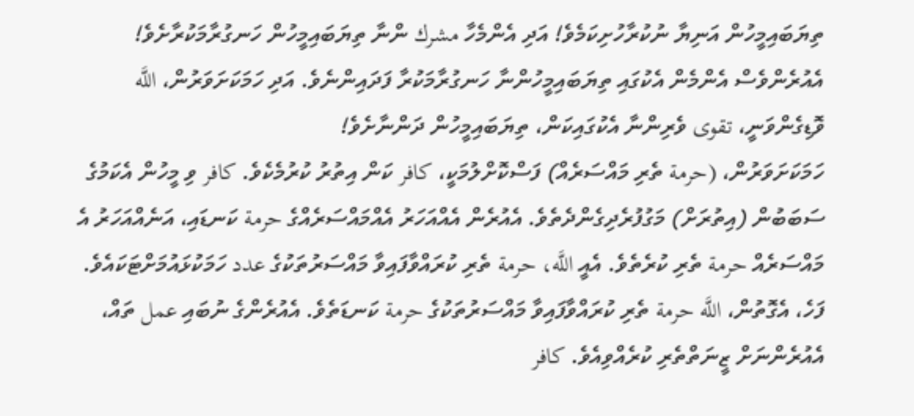ތިޔަބައިމީހުން އަނިޔާ ނުކުރާހުށިކަމެވެ! އަދި އެންމެހާ مشرك ންނާ ތިޔަބައިމީހުން ހަނގުރާމަކުރާށެވެ! އެއުރެންވެސް އެންމެން އެކުގައި ތިޔަބައިމީހުންނާ ހަނގުރާމަކުރާ ފަދައިންނެވެ. އަދި ހަމަކަށަވަރުން، اللَّه ވޮޑިގެންވަނީ، تقوى ވެރިންނާ އެކުގައިކަން، ތިޔަބައިމީހުން ދަންނާށެވެ!
ހަމަކަށަވަރުން، (حرمة ތެރި މައްސަރެއް) ފަސްކޮށްލުމަކީ، كافر ކަން އިތުރު ކުރުމެކެވެ. كافر ވި މީހުން އެކަމުގެ ސަބަބުން (އިތުރަށް) މަގުފުރެދިގެންދެތެވެ. އެއުރެން އެއްއަހަރު އެއްމައްސަރެއްގެ حرمة ކަނޑައި، އަނެއްއަހަރު އެ މައްސަރެއް حرمة ތެރި ކުރެތެވެ. އެއީ اللَّه، حرمة ތެރި ކުރައްވާފައިވާ މައްސަރުތަކުގެ عدد ހަމަކުޅައުމަށްޓަކައެވެ. ފަހެ، އެގޮތުން، اللَّه حرمة ތެރި ކުރައްވާފައިވާ މައްސަރުތަކުގެ حرمة ކަނޑަތެވެ. އެއުރެންގެ ނުބައި عمل ތައް، އެއުރެންނަށް ޒީނަތްތެރި ކުރެއްވިއެވެ. كافر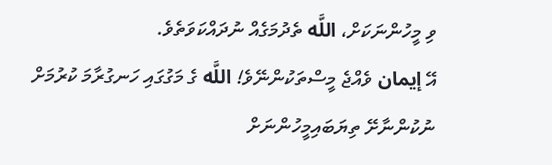ވި މީހުންނަކަށް، اللَّه ތެދުމަގެއް ނުދައްކަވަތެވެ.
އޭ إيمان ވެއްޖެ މީސްތަކުންނޭވެ! اللَّه ގެ މަގުގައި ހަނގުރާމަ ކުރުމަށް ނުކުންނާށޭ ތިޔަބައިމީހުންނަށް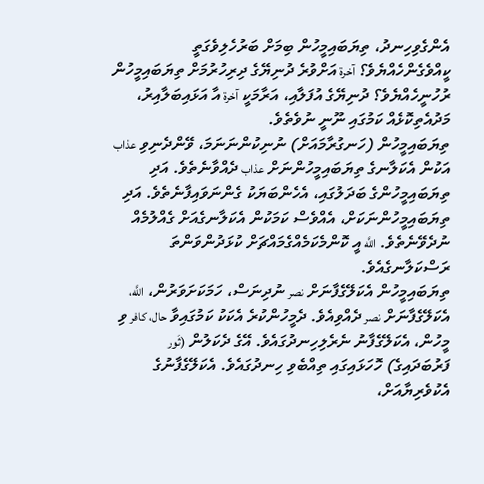އެންގެވިހިނދު، ތިޔަބައިމީހުން ބިމަށް ބަރުހެލިވެގަތީ ކީއްވެގެންހެއްޔެވެ؟ آخرة އަށްވުރެ ދުނިޔޭގެ ދިރިހުރުމަށް ތިޔަބައިމީހުން ރުހުނީހެއްޔެވެ؟ ދުނިޔޭގެ އުފަލާއި، އަރާމަކީ آخرة އާ އަޅައިބަލާއިރު، މަދުއެތިކޮޅެއް ކަމުގައި ނޫނީ ނުވެތެވެ.
ތިޔަބައިމީހުން (ހަނގުރާމައަށް) ނުނިކުންނަނަމަ، ވޭންދެނިވި عذاب އަކުން އެކަލާނގެ ތިޔަބައިމީހުންނަށް عذاب ދެއްވާނެތެވެ. އަދި ތިޔަބައިމީހުންގެ ބަދަލުގައި، އެހެންބަޔަކު ގެންނަވައިފާނެތެވެ. އަދި ތިޔަބައިމީހުންނަކަށް، އެއްވެސް ކަމަކުން އެކަލާނގެއަށް ގެއްލުމެއް ނުދެވޭނެތެވެ. اللَّه އީ ކޮންމެކަމެއްގެމައްޗަށް ކުޅަދުންވަންތަ ރަސްކަލާނގެއެވެ.
ތިޔަބައިމީހުން އެކަލޭގެފާނަށް نصر ނުދިނަސް، ހަމަކަށަވަރުން، اللَّه، އެކަލޭގެފާނަށް نصر ދެއްވިއެވެ. ދެމީހުންކުރެ އެކަކު ކަމުގައިވާ حال، كافر ވި މީހުން، އެކަލޭގެފާނު ނެރެލިހިނދުގައެވެ. އޭގެ ދެކަލުން (ثَور ފަރުބަދައިގެ) ހޮހަޅައިގައި ތިއްބެވި ހިނދުގައެވެ. އެކަލޭގެފާނުގެ އެކުވެރިޔާއަށް،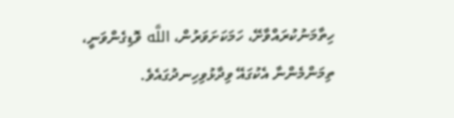ހިތާމަނުކުރައްވާށޭ، ހަމަކަށަވަރުން، اللَّه ވޮޑިގެންވަނީ، ތިމަންމެންނާ އެކުގައޭ ވިދާޅުވިހިނދުގައެވެ.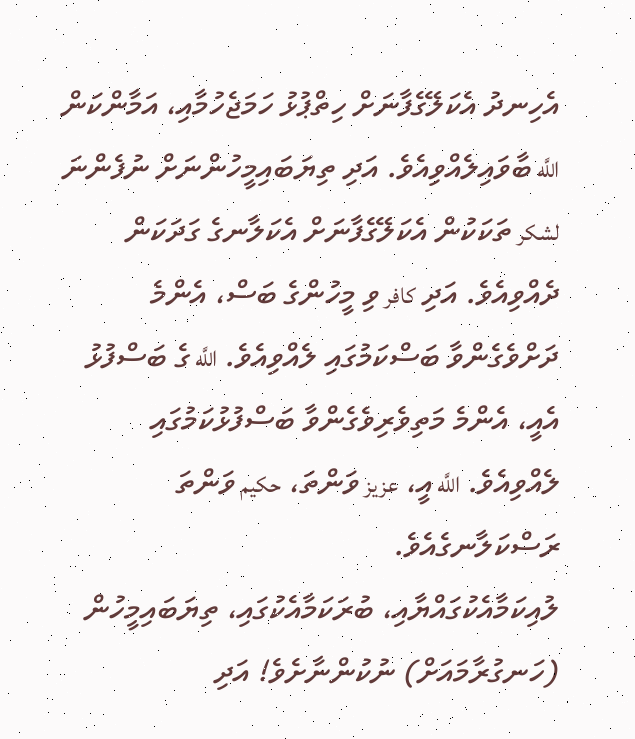އެހިނދު އެކަލޭގެފާނަށް ހިތްޕުޅު ހަމަޖެހުމާއި، އަމާންކަން اللَّه ބާވައިލެއްވިއެވެ. އަދި ތިޔަބައިމީހުންނަށް ނުފެންނަ لشكر ތަކަކުން އެކަލޭގެފާނަށް އެކަލާނގެ ގަދަކަން ދެއްވިއެވެ. އަދި كافر ވި މީހުންގެ ބަސް، އެންމެ ދަށްވެގެންވާ ބަސްކަމުގައި ލެއްވިއެވެ. اللَّه ގެ ބަސްފުޅު އެއީ، އެންމެ މަތިވެރިވެގެންވާ ބަސްފުޅުކަމުގައި ލެއްވިއެވެ. اللَّه އީ، عزيز ވަންތަ، حكيم ވަންތަ ރަސްކަލާނގެއެވެ.
ލުއިކަމާއެކުގައްޔާއި، ބުރަކަމާއެކުގައި، ތިޔަބައިމީހުން (ހަނގުރާމައަށް) ނުކުންނާށެވެ! އަދި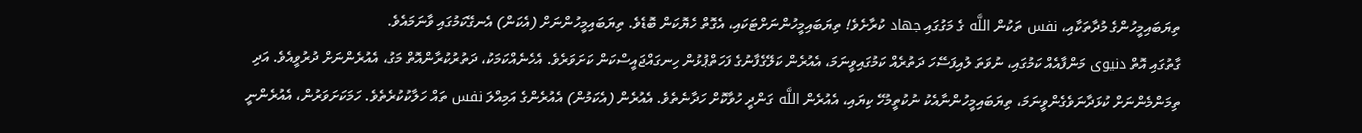ތިޔަބައިމީހުންގެ މުދާތަކާއި، نفس ތަކުން اللَّه ގެ މަގުގައި جهاد ކުރާށެވެ! ތިޔަބައިމީހުންނަށްޓަކައި، އެގޮތް ހެޔޮކަން ބޮޑެވެ. ތިޔަބައިމީހުންނަށް (އެކަން) އެނގޭކަމުގައި ވާނަމައެވެ.
ގާތުގައި އޮތް دنيوى މަންފާއެއް ކަމުގައި، ނުވަތަ ލުއިފަސޭހަ ދަތުރެއް ކަމުގައިވީނަމަ، އެއުރެން ކަލޭގެފާނުގެ ފަހަތްޕުޅުން ހިނގައްޖައީސްކަން ކަށަވަރެވެ. އެހެނެއްކަމަކު، ދަތުރުކުރާންއޮތް މަގު، އެއުރެންނަށް ދުރުވީއެވެ. އަދި ތިމަންމެންނަށް ކުޅަދާނަވެގެންވީނަމަ، ތިޔަބައިމީހުންނާއެކު ނުކުތީމުހޭ ކިޔައި، އެއުރެން اللَّه ގަންދީ ހުވާކޮށް ހަދާނެތެވެ. އެއުރެން (އެކަމުން) އެއުރެންގެ އަމިއްލަ نفس ތައް ހަލާކުކުރެތެވެ. ހަމަކަށަވަރުން، އެއުރެންނީ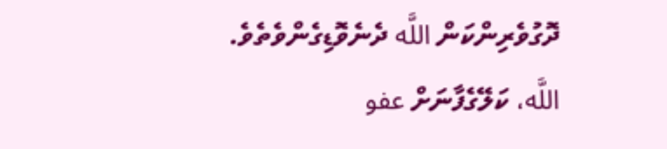ދޮގުވެރިންކަން اللَّه ދެނެވޮޑިގެންވެތެވެ.
اللَّه، ކަލޭގެފާނަށް عفو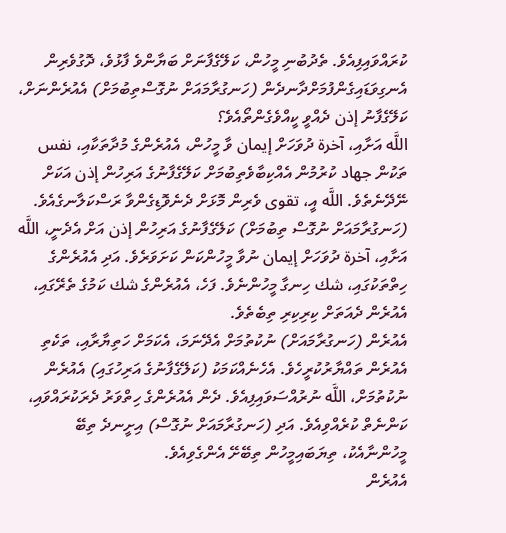ކުރައްވައިފިއެވެ. ތެދުބުނި މީހުން، ކަލޭގެފާނަށް ބަޔާންވެ ފާޅުވެ، ދޮގުވެރިން އެނގިވަޑައިގެންފުމަށްދާނދެން (ހަނގުރާމައަށް ނުގޮސްތިބުމަށް) އެއުރެންނަށް، ކަލޭގެފާނު إذن ދެއްވީ ކީއްވެގެންތޯއެވެ؟
اللَّه އަށާއި، آخرة ދުވަހަށް إيمان ވާ މީހުން، އެއުރެންގެ މުދާތަކާއި، نفس ތަކުން جهاد ކުރުމުން އެއްކިބާވެތިބުމަށް ކަލޭގެފާނުގެ އަރިހުން إذن އަކަށް ނޭދޭނެތެވެ. اللَّه އީ، تقوى ވެރިން މޮޅަށް ދެނެވޮޑިގެންވާ ރަސްކަލާނގެއެވެ.
(ހަނގުރާމައަށް ނުގޮސް ތިބުމަށް) ކަލޭގެފާނުގެ އަރިހުން إذن އަށް އެދެނީ، اللَّه އަށާއި، آخرة ދުވަހަށް إيمان ނުވާ މީހުންކަން ކަށަވަރެވެ. އަދި އެއުރެންގެ ހިތްތަކުގައި، شك ހިނގާ މީހުންނެވެ. ފަހެ، އެއުރެންގެ شك ކަމުގެ ތެރޭގައި، އެއުރެން ދެއަތަށް ކިރިކިރި ތިބެތެވެ.
އެއުރެން (ހަނގުރާމައަށް) ނުކުތުމަށް އެދޭނަމަ، އެކަމަށް ހަތިޔާރާއި، ތަކެތި އެއުރެން ތައްޔާރުކުރީހެވެ. އެހެނެއްކަމަކު (ކަލޭގެފާނުގެ އަރިހުގައި) އެއުރެން ނުކުތުމަށް، اللَّه ނުރުއްސަވައިފިއެވެ. ދެން އެއުރެންގެ ހިތްވަރު ދެރަކުރައްވައި، ކަންނެތް ކުރެއްވިއެވެ. އަދި (ހަނގުރާމައަށް ނުގޮސް) އިށީނދެ ތިބޭ މީހުންނާއެކު، ތިޔަބައިމީހުން ތިބޭށޭ އެންގެވިއެވެ.
އެއުރެން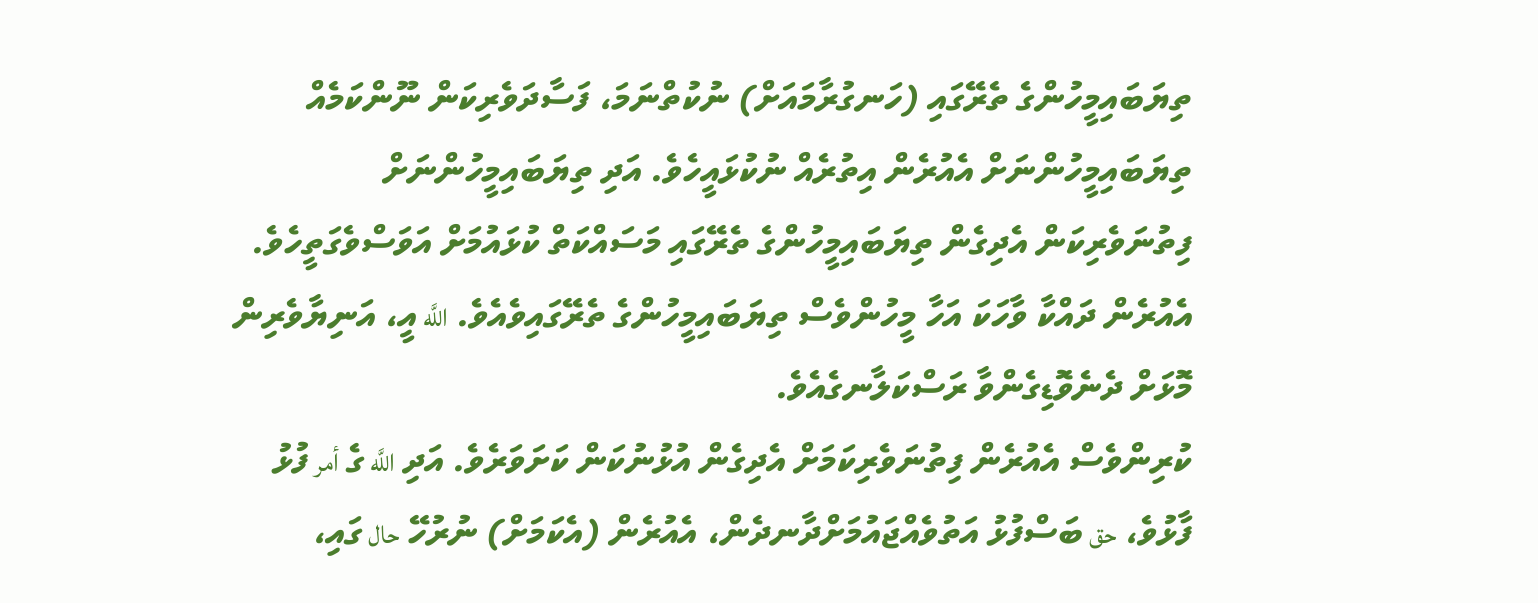ތިޔަބައިމީހުންގެ ތެރޭގައި (ހަނގުރާމައަށް) ނުކުތްނަމަ، ފަސާދަވެރިކަން ނޫންކަމެއް ތިޔަބައިމީހުންނަށް އެއުރެން އިތުރެއް ނުކުޅައީހެވެ. އަދި ތިޔަބައިމީހުންނަށް ފިތުނަވެރިކަން އެދިގެން ތިޔަބައިމީހުންގެ ތެރޭގައި މަސައްކަތް ކުޅައުމަށް އަވަސްވެގަތީހެވެ. އެއުރެން ދައްކާ ވާހަކަ އަހާ މީހުންވެސް ތިޔަބައިމީހުންގެ ތެރޭގައިވެއެވެ. اللَّه އީ، އަނިޔާވެރިން މޮޅަށް ދެނެވޮޑިގެންވާ ރަސްކަލާނގެއެވެ.
ކުރިންވެސް އެއުރެން ފިތުނަވެރިކަމަށް އެދިގެން އުޅުނުކަން ކަށަވަރެވެ. އަދި اللَّه ގެ أمر ފުޅު ފާޅުވެ، حق ބަސްފުޅު އަތުވެއްޖައުމަށްދާނދެން، އެއުރެން (އެކަމަށް) ނުރުހޭ حال ގައި،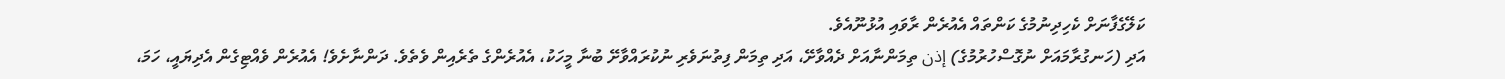ކަލޭގެފާނަށް ކެހިދިނުމުގެ ކަންތައް އެއުރެން ރާވައި އުޅުނޫއެވެ.
އަދި (ހަނގުރާމައަށް ނުގޮސްހުރުމުގެ) إذن ތިމަންނާއަށް ދެއްވާށޭ، އަދި ތިމަން ފިތުނަވެރި ނުކުރައްވާށޭ ބުނާ މީހަކު، އެއުރެންގެ ތެރެއިން ވެތެވެ. ދަންނާށެވެ! އެއުރެން ވެއްޓިގެން އެދިޔައީ، ހަމަ،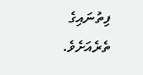ފިތުނައިގެ ތެރެއަށެވެ.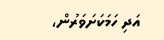އަދި ހަމަކަށަވަރުން،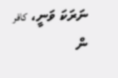ނަރަކަ ވަނީ، كافر ން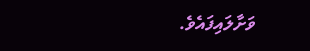ވަށާލައިފައެވެ.